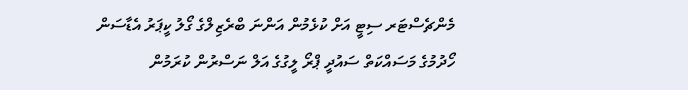މެންޗެސްޓަރ ސިޓީ އަށް ކުޅެމުން އަންނަ ބްރެޒިލްގެ ގޯލު ކީޕަރު އެޑާސަން ހޯދުމުގެ މަސައްކަތް ސައުދީ ޕްރޯ ލީގުގެ އަލް ނަސްރުން ކުރަމުން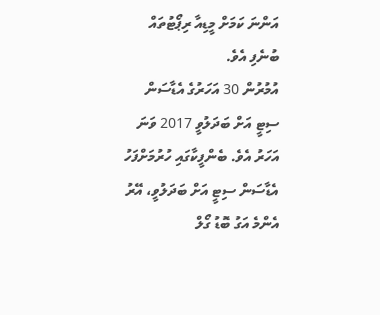އަންނަ ކަމަށް މީޑިއާ ރިޕޯޓުތައް ބުނެފި އެވެ.
އުމުރުން 30 އަހަރުގެ އެޑާސަން ސިޓީ އަށް ބަދަލުވީ 2017 ވަނަ އަހަރު އެވެ. ބެންފީކާގައި ހުރުމަށްފަހު އެޑާސަން ސިޓީ އަށް ބަދަލުވީ، އޭރު އެންމެ އަގު ބޮޑު ގޯލް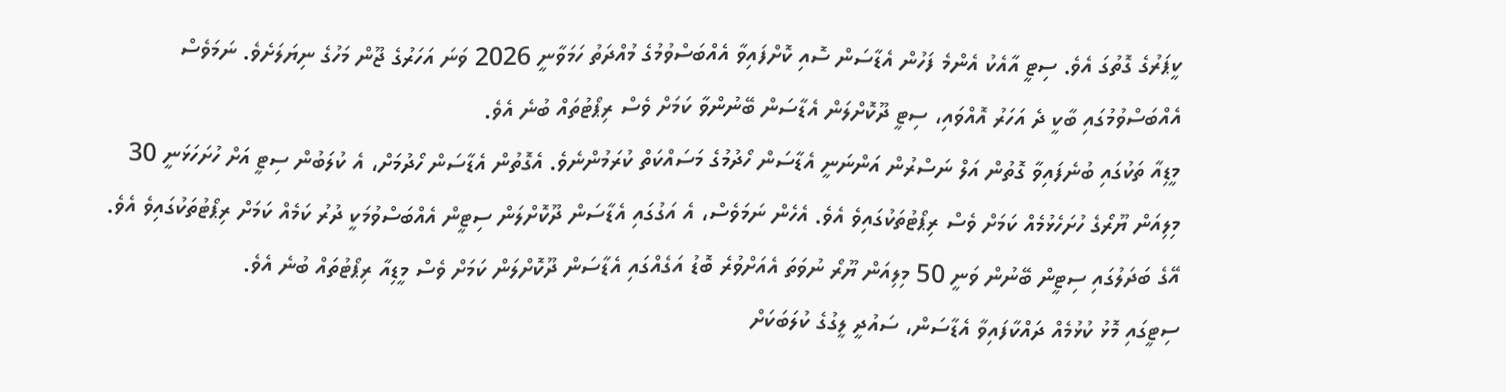ކީޕަރުގެ ގޮތުގަ އެވެ. ސިޓީ އާއެކު އެންމެ ފަހުން އެޑާސަން ސޮއި ކޮށްފައިވާ އެއްބަސްވުމުގެ މުއްދަތު ހަމަވާނީ 2026 ވަނަ އަހަރުގެ ޖޫން މަހުގެ ނިޔަލަށެވެ. ނަމަވެސް އެއްބަސްވުމުގައި ބާކީ ދެ އަހަރު އޮއްވައި، ސިޓީ ދޫކޮށްލަން އެޑާސަން ބޭނުންވާ ކަމަށް ވެސް ރިޕޯޓުތައް ބުނެ އެވެ.
މީޑިއާ ތަކުގައި ބުނެފައިވާ ގޮތުން އަލް ނަސްރުން އަންނަނީ އެޑާސަން ހޯދުމުގެ މަސައްކަތް ކުރަމުންނެވެ. އެގޮތުން އެޑާސަން ހޯދުމަށް، އެ ކުލަބުން ސިޓީ އަށް ހުށަހަޅަނީ 30 މިލިއަން ޔޫރޯގެ ހުށަހެޅުމެއް ކަމަށް ވެސް ރިޕޯޓުތަކުގައިވެ އެވެ. އެހެން ނަމަވެސް، އެ އަގުގައި އެޑާސަން ދޫކޮށްލަން ސިޓީން އެއްބަސްވުމަކީ ދުރު ކަމެއް ކަމަށް ރިޕޯޓުތަކުގައިވެ އެވެ. އޭގެ ބަދަލުގައި ސިޓީން ބޭނުން ވަނީ 50 މިލިއަން ޔޫރޯ ނުވަތަ އެއަށްވުރެ ބޮޑު އަގެއްގައި އެޑާސަން ދޫކޮށްލަން ކަމަށް ވެސް މީޑިއާ ރިޕޯޓުތައް ބުނެ އެވެ.
ސިޓީގައި މޮޅު ކުޅުމެއް ދައްކާފައިވާ އެޑާސަން، ސައުދީ ލީގުގެ ކުލަބަކަށް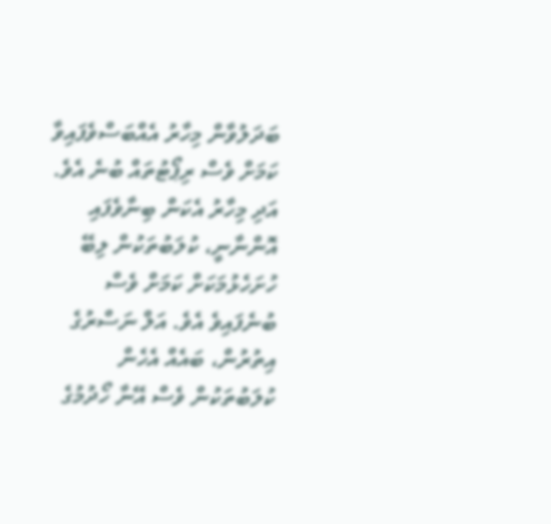ބަދަލުވާން މިހާރު އެއްބަސްވެފައިވާ ކަމަށް ވެސް ރިޕޯޓުތައް ބުނެ އެވެ. އަދި މިހާރު އެކަން ބިނާވެފައި އޮންނާނީ، ކުލަބުތަކުން ލިބޭ ހުށަހެޅުމަކަށް ކަމަށް ވެސް ބުނެފައިވެ އެވެ. އަލް ނަސްރުގެ އިތުރުން، ބައެއް އެހެން ކުލަބުތަކުން ވެސް އޭނާ ހޯދުމުގެ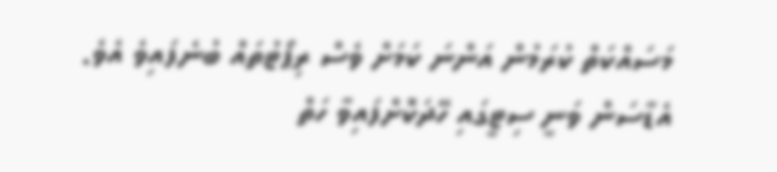މަސައްކަތް ކުރަމުން އަންނަ ކަމަށް ވެސް ރިޕޯޓުތައް ބުނެފައިވެ އެވެ.
އެޑާސަން ވަނީ ސިޓީގައި ހޭދަކޮށްފައިވާ ހަތް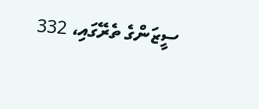ސީޒަންގެ ތެރޭގައި، 332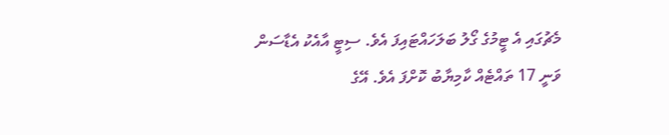މެޗުގައި އެ ޓީމުގެ ގޯލު ބަލަހައްޓައިފަ އެވެ. ސިޓީ އާއެކު އެޑާސަން ވަނީ 17 ތައްޓެއް ކާމިޔާބު ކޮށްފަ އެވެ. އޭގެ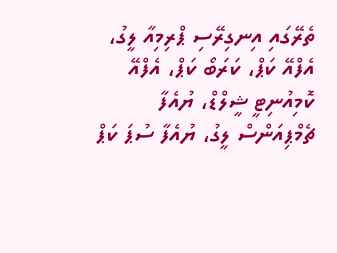ތެރޭގައި އިނގިރޭސި ޕްރިމިއާ ލީގު، އެފްއޭ ކަޕް، ކަރަބޯ ކަޕް، އެފްއޭ ކޮމިއުނިޓީ ޝީލްޑް، ޔުއެފާ ޗެމްޕިއަންސް ލީގު، ޔުއެފާ ސުޕަ ކަޕް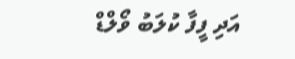އަދި ފީފާ ކުލަބު ވޯލްޑް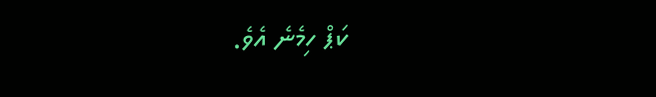ކަޕް ހިމެނެ އެވެ.